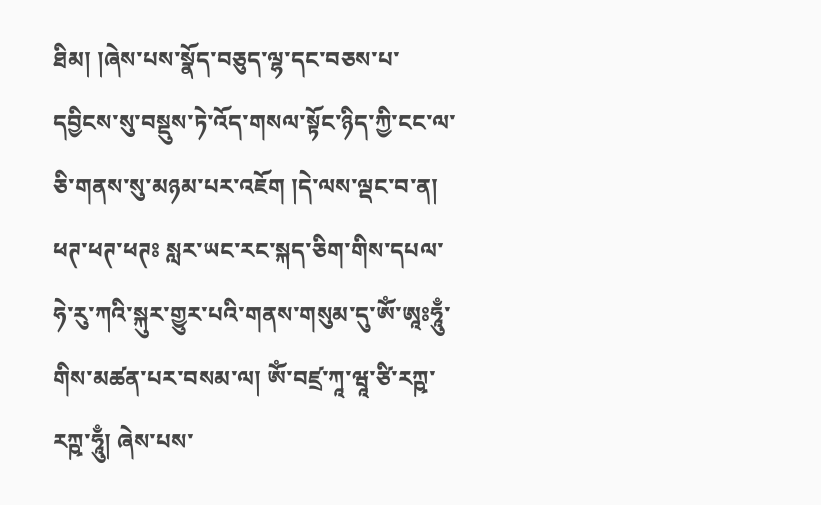ཐིམ། །ཞེས་པས་སྣོད་བཅུད་ལྷ་དང་བཅས་པ་དབྱིངས་སུ་བསྡུས་ཏེ་འོད་གསལ་སྟོང་ཉིད་ཀྱི་ངང་ལ་ཅི་གནས་སུ་མཉམ་པར་འཇོག །དེ་ལས་ལྡང་བ་ན། ཕཊ་ཕཊ་ཕཊཿ སླར་ཡང་རང་སྐད་ཅིག་གིས་དཔལ་ཧེ་རུ་ཀའི་སྐུར་གྱུར་པའི་གནས་གསུམ་དུ་ཨོཾ་ཨཱཿཧཱུྃ་གིས་མཚན་པར་བསམ་ལ། ཨོཾ་བཛྲ་ཀཱ་ཝཱ་ཙི་རཀྵ་རཀྵ་ཧཱུྃ། ཞེས་པས་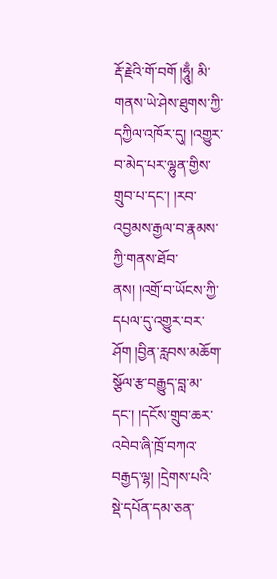རྡོ་རྗེའི་གོ་བགོ །ཧཱུྃ། མི་གནས་ཡེ་ཤེས་ཐུགས་ཀྱི་དཀྱིལ་འཁོར་དུ། །འགྱུར་བ་མེད་པར་ལྷུན་གྱིས་གྲུབ་པ་དང་། །རབ་འབྱམས་རྒྱལ་བ་རྣམས་ཀྱི་གནས་ཐོབ་ནས། །འགྲོ་བ་ཡོངས་ཀྱི་དཔལ་དུ་འགྱུར་བར་ཤོག །བྱིན་རླབས་མཆོག་སྩོལ་རྩ་བརྒྱུད་བླ་མ་དང་། །དངོས་གྲུབ་ཆར་འབེབ་ཞི་ཁྲོ་བཀའ་བརྒྱད་ལྷ། །དྲེགས་པའི་སྡེ་དཔོན་དམ་ཅན་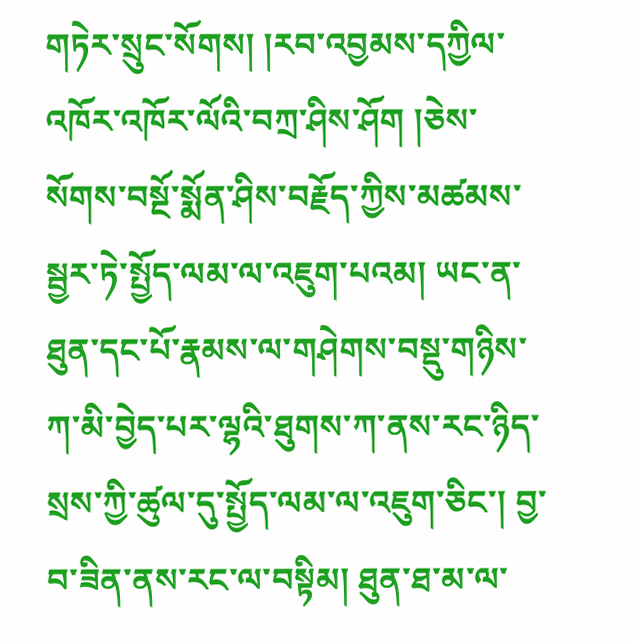གཏེར་སྲུང་སོགས། །རབ་འབྱམས་དཀྱིལ་འཁོར་འཁོར་ལོའི་བཀྲ་ཤིས་ཤོག །ཅེས་སོགས་བསྔོ་སྨོན་ཤིས་བརྗོད་ཀྱིས་མཚམས་སྦྱར་ཏེ་སྤྱོད་ལམ་ལ་འཇུག་པའམ། ཡང་ན་ཐུན་དང་པོ་རྣམས་ལ་གཤེགས་བསྡུ་གཉིས་ཀ་མི་བྱེད་པར་ལྷའི་ཐུགས་ཀ་ནས་རང་ཉིད་སྲས་ཀྱི་ཚུལ་དུ་སྤྱོད་ལམ་ལ་འཇུག་ཅིང་། བྱ་བ་ཟིན་ནས་རང་ལ་བསྟིམ། ཐུན་ཐ་མ་ལ་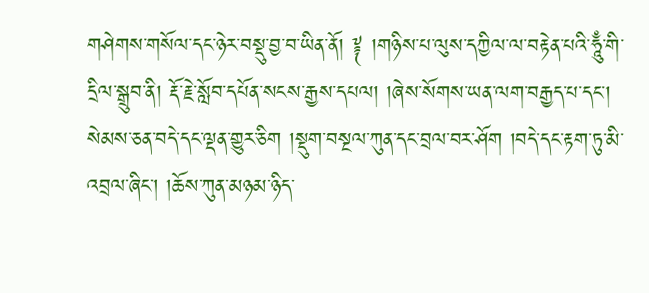གཤེགས་གསོལ་དང་ཉེར་བསྡུ་བྱ་བ་ཡིན་ནོ། ༈ །གཉིས་པ་ལུས་དཀྱིལ་ལ་བརྟེན་པའི་ཧཱུྃ་གི་དྲིལ་སྒྲུབ་ནི། རྡོ་རྗེ་སློབ་དཔོན་སངས་རྒྱས་དཔལ། །ཞེས་སོགས་ཡན་ལག་བརྒྱད་པ་དང་། སེམས་ཅན་བདེ་དང་ལྡན་གྱུར་ཅིག །སྡུག་བསྔལ་ཀུན་དང་བྲལ་བར་ཤོག །བདེ་དང་རྟག་ཏུ་མི་འབྲལ་ཞིང་། །ཆོས་ཀུན་མཉམ་ཉིད་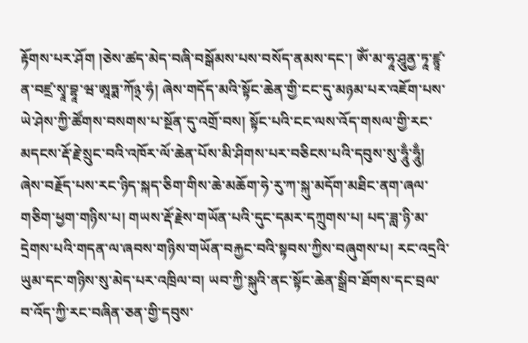རྟོགས་པར་ཤོག །ཅེས་ཚད་མེད་བཞི་བསྒོམས་པས་བསོད་ནམས་དང་། ཨོཾ་མ་ཧཱ་ཤཱུནྱ་ཏཱ་ཛྙཱ་ན་བཛྲ་སྭཱ་བྷཱ་ཝ་ཨཱཏྨ་ཀོ྅་ཧཾ། ཞེས་གདོད་མའི་སྟོང་ཆེན་གྱི་ངང་དུ་མཉམ་པར་འཇོག་པས་ཡེ་ཤེས་ཀྱི་ཚོགས་བསགས་པ་སྔོན་དུ་འགྲོ་བས། སྟོང་པའི་ངང་ལས་འོད་གསལ་གྱི་རང་མདངས་རྡོ་རྗེ་སྲུང་བའི་འཁོར་ལོ་ཆེན་པོས་མི་ཤིགས་པར་བཅིངས་པའི་དབུས་སུ་ཧཱུྃ་ཧཱུྃ། ཞེས་བརྗོད་པས་རང་ཉིད་སྐད་ཅིག་གིས་ཆེ་མཆོག་ཧེ་རུ་ཀ་སྐུ་མདོག་མཐིང་ནག་ཞལ་གཅིག་ཕྱག་གཉིས་པ། གཡས་རྡོ་རྗེས་གཡོན་པའི་དུང་དམར་དཀྲུགས་པ། པད་ཟླ་ཉི་མ་དྲེགས་པའི་གདན་ལ་ཞབས་གཉིས་གཡོན་བརྐྱང་བའི་སྟབས་ཀྱིས་བཞུགས་པ། རང་འདྲའི་ཡུམ་དང་གཉིས་སུ་མེད་པར་འཁྲིལ་བ། ཡབ་ཀྱི་སྐུའི་ནང་སྟོང་ཆེན་སྒྲིབ་ཐོགས་དང་བྲལ་བ་འོད་ཀྱི་རང་བཞིན་ཅན་གྱི་དབུས་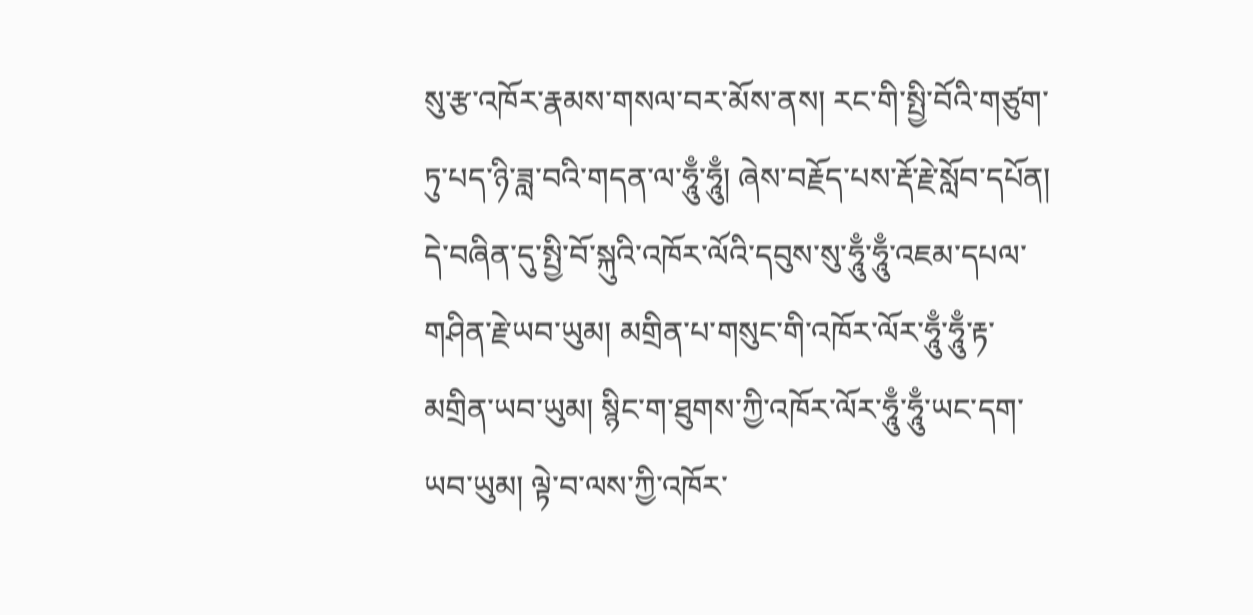སུ་རྩ་འཁོར་རྣམས་གསལ་བར་མོས་ནས། རང་གི་སྤྱི་བོའི་གཙུག་ཏུ་པད་ཉི་ཟླ་བའི་གདན་ལ་ཧཱུྃ་ཧཱུྃ། ཞེས་བརྗོད་པས་རྡོ་རྗེ་སློབ་དཔོན། དེ་བཞིན་དུ་སྤྱི་བོ་སྐུའི་འཁོར་ལོའི་དབུས་སུ་ཧཱུྃ་ཧཱུྃ་འཇམ་དཔལ་གཤིན་རྗེ་ཡབ་ཡུམ། མགྲིན་པ་གསུང་གི་འཁོར་ལོར་ཧཱུྃ་ཧཱུྃ་རྟ་མགྲིན་ཡབ་ཡུམ། སྙིང་ག་ཐུགས་ཀྱི་འཁོར་ལོར་ཧཱུྃ་ཧཱུྃ་ཡང་དག་ཡབ་ཡུམ། ལྟེ་བ་ལས་ཀྱི་འཁོར་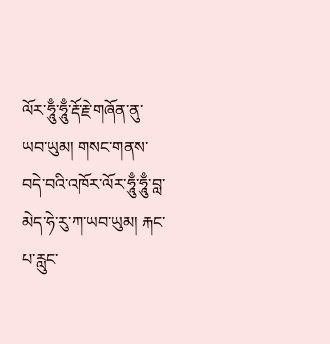ལོར་ཧཱུྃ་ཧཱུྃ་རྡོ་རྗེ་གཞོན་ནུ་ཡབ་ཡུམ། གསང་གནས་བདེ་བའི་འཁོར་ལོར་ཧཱུྃ་ཧཱུྃ་བླ་མེད་ཧེ་རུ་ཀ་ཡབ་ཡུམ། རྐང་པ་རླུང་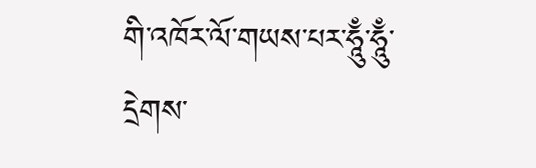གི་འཁོར་ལོ་གཡས་པར་ཧཱུྃ་ཧཱུྃ་དྲེགས་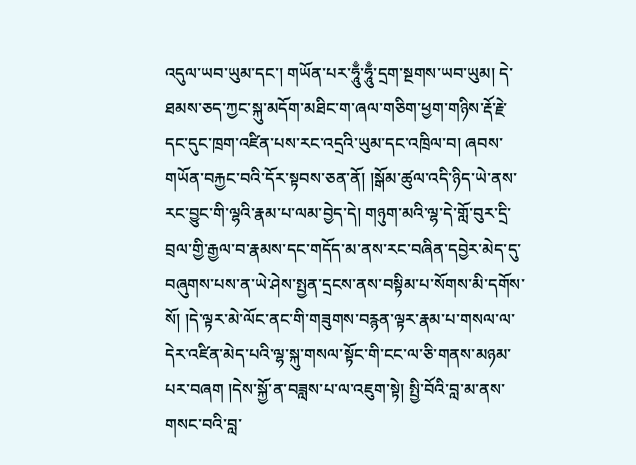འདུལ་ཡབ་ཡུམ་དང་། གཡོན་པར་ཧཱུྃ་ཧཱུྃ་དྲག་སྔགས་ཡབ་ཡུམ། དེ་ཐམས་ཅད་ཀྱང་སྐུ་མདོག་མཐིང་ག་ཞལ་གཅིག་ཕྱག་གཉིས་རྡོ་རྗེ་དང་དུང་ཁྲག་འཛིན་པས་རང་འདྲའི་ཡུམ་དང་འཁྲིལ་བ། ཞབས་གཡོན་བརྐྱང་བའི་དོར་སྟབས་ཅན་ནོ། །སྒོམ་ཚུལ་འདི་ཉིད་ཡེ་ནས་རང་བྱུང་གི་ལྷའི་རྣམ་པ་ལམ་བྱེད་དེ། གཉུག་མའི་ལྷ་དེ་གློ་བུར་དྲི་བྲལ་གྱི་རྒྱལ་བ་རྣམས་དང་གདོད་མ་ནས་རང་བཞིན་དབྱེར་མེད་དུ་བཞུགས་པས་ན་ཡེ་ཤེས་སྤྱན་དྲངས་ནས་བསྟིམ་པ་སོགས་མི་དགོས་སོ། །དེ་ལྟར་མེ་ལོང་ནང་གི་གཟུགས་བརྙན་ལྟར་རྣམ་པ་གསལ་ལ་དེར་འཛིན་མེད་པའི་ལྷ་སྐུ་གསལ་སྟོང་གི་ངང་ལ་ཅི་གནས་མཉམ་པར་བཞག །དེས་སྐྱོ་ན་བཟླས་པ་ལ་འཇུག་སྟེ། སྤྱི་བོའི་བླ་མ་ནས་གསང་བའི་བླ་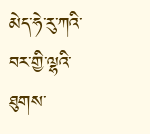མེད་ཧེ་རུ་ཀའི་བར་གྱི་ལྷའི་ཐུགས་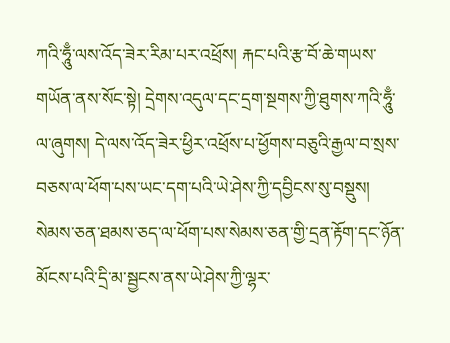ཀའི་ཧཱུྃ་ལས་འོད་ཟེར་རིམ་པར་འཕྲོས། རྐང་པའི་རྩ་བོ་ཆེ་གཡས་གཡོན་ནས་སོང་སྟེ། དྲེགས་འདུལ་དང་དྲག་སྔགས་ཀྱི་ཐུགས་ཀའི་ཧཱུྃ་ལ་ཞུགས། དེ་ལས་འོད་ཟེར་ཕྱིར་འཕྲོས་པ་ཕྱོགས་བཅུའི་རྒྱལ་བ་སྲས་བཅས་ལ་ཕོག་པས་ཡང་དག་པའི་ཡེ་ཤེས་ཀྱི་དབྱིངས་སུ་བསྡུས། སེམས་ཅན་ཐམས་ཅད་ལ་ཕོག་པས་སེམས་ཅན་གྱི་དྲན་རྟོག་དང་ཉོན་མོངས་པའི་དྲི་མ་སྦྱངས་ནས་ཡེ་ཤེས་ཀྱི་ལྷར་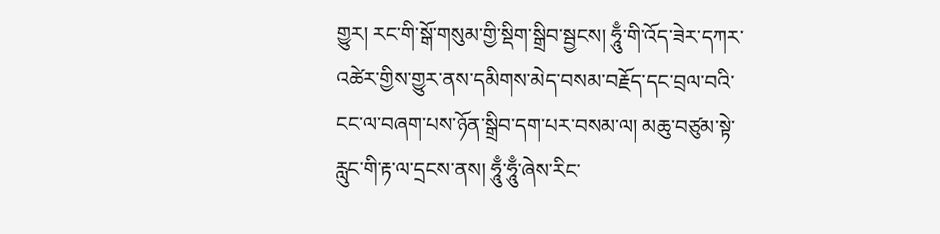གྱུར། རང་གི་སྒོ་གསུམ་གྱི་སྡིག་སྒྲིབ་སྦྱངས། ཧཱུྃ་གི་འོད་ཟེར་དཀར་འཚེར་གྱིས་གྱུར་ནས་དམིགས་མེད་བསམ་བརྗོད་དང་བྲལ་བའི་ངང་ལ་བཞག་པས་ཉོན་སྒྲིབ་དག་པར་བསམ་ལ། མཆུ་བཙུམ་སྟེ་རླུང་གི་རྟ་ལ་དྲངས་ནས། ཧཱུྃ་ཧཱུྃ་ཞེས་རིང་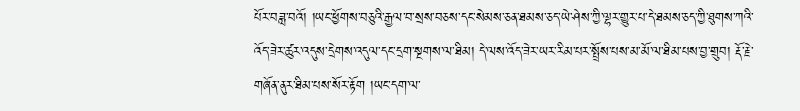པོར་བཟླ་བའོ། །ཡང་ཕྱོགས་བཅུའི་རྒྱལ་བ་སྲས་བཅས་དང་སེམས་ཅན་ཐམས་ཅད་ཡེ་ཤེས་ཀྱི་ལྷར་གྱུར་པ་དེ་ཐམས་ཅད་ཀྱི་ཐུགས་ཀའི་འོད་ཟེར་ཚུར་འདུས་དྲེགས་འདུལ་དང་དྲག་སྔགས་ལ་ཐིམ། དེ་ལས་འོད་ཟེར་ཡར་རིམ་པར་སྤྲོས་པས་མ་མོ་ལ་ཐིམ་པས་བྱ་གྲུབ། རྡོ་རྗེ་གཞོན་ནུར་ཐིམ་པས་སོར་རྟོག །ཡང་དག་ལ་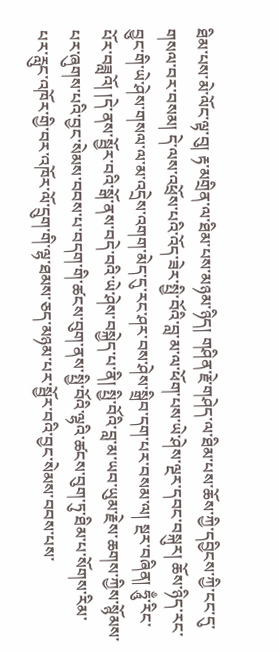ཐིམ་པས་མེ་ལོང་ལྟ་བུ། རྟ་མགྲིན་ལ་ཐིམ་པས་མཉམ་ཉིད། གཤིན་རྗེ་གཤེད་ལ་ཐིམ་པས་ཆོས་ཀྱི་དབྱིངས་ཀྱི་ངང་དུ་གསལ་བར་བསམ། དེ་ལས་འཕྲོས་པའི་འོད་ཟེར་སྤྱི་བོའི་བླ་མ་ལ་ཕོག་པས་ཡེ་ཤེས་ལྔར་དབང་བསྐུར། ཆོས་ཉིད་རང་བྱུང་གི་ཡེ་ཤེས་གསལ་ལ་མ་འདྲེས་འགག་མེད་དུ་རང་ཤར་བས་ཤེས་སྒྲིབ་དག་པར་བསམ་ལ། སྔར་བཞིན། ཧཱུྃ་རིང་པོར་བཟླའོ། །དེ་ནས་སྦྱོར་བའི་སྒོ་ནས་བདེ་བའི་ཡེ་ཤེས་བསྐྱེད་པ་ནི། སྤྱི་བོའི་བླ་མ་ཡབ་ཡུམ་རྗེས་ཆགས་ཀྱིས་སྙོམས་པར་ཞུགས་པའི་བྱང་སེམས་བབས་པ་བདག་གི་ཚངས་བུག་ནས་སྤྱི་བོའི་ལྷའི་ཚངས་བུག་ཏུ་ཐིམ་པ་སོགས་རིམ་པར་རླུང་འཁོར་གྱི་བར་འཁོར་ལོ་དྲུག་གི་ལྷ་ཐམས་ཅད་མཉམ་པར་སྦྱོར་བའི་བྱང་སེམས་བབས་པས་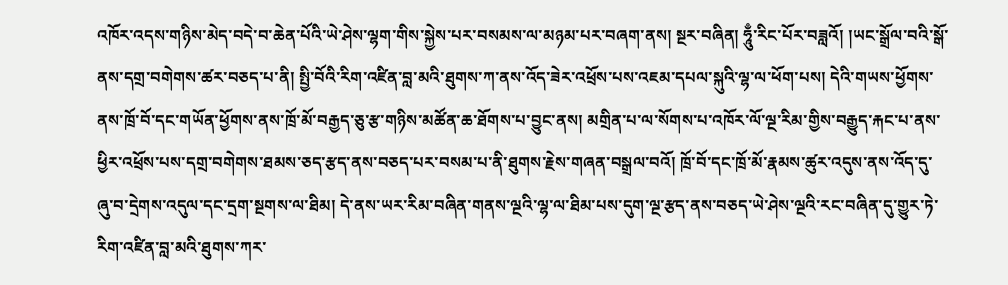འཁོར་འདས་གཉིས་མེད་བདེ་བ་ཆེན་པོའི་ཡེ་ཤེས་ལྷག་གིས་སྐྱེས་པར་བསམས་ལ་མཉམ་པར་བཞག་ནས། སྔར་བཞིན། ཧཱུྃ་རིང་པོར་བཟླའོ། །ཡང་སྒྲོལ་བའི་སྒོ་ནས་དགྲ་བགེགས་ཚར་བཅད་པ་ནི། སྤྱི་བོའི་རིག་འཛིན་བླ་མའི་ཐུགས་ཀ་ནས་འོད་ཟེར་འཕྲོས་པས་འཇམ་དཔལ་སྐུའི་ལྷ་ལ་ཕོག་པས། དེའི་གཡས་ཕྱོགས་ནས་ཁྲོ་བོ་དང་གཡོན་ཕྱོགས་ནས་ཁྲོ་མོ་བརྒྱད་ཅུ་རྩ་གཉིས་མཚོན་ཆ་ཐོགས་པ་བྱུང་ནས། མགྲིན་པ་ལ་སོགས་པ་འཁོར་ལོ་ལྔ་རིམ་གྱིས་བརྒྱུད་རྐང་པ་ནས་ཕྱིར་འཕྲོས་པས་དགྲ་བགེགས་ཐམས་ཅད་རྩད་ནས་བཅད་པར་བསམ་པ་ནི་ཐུགས་རྗེས་གཞན་བསྒྲལ་བའོ། ཁྲོ་བོ་དང་ཁྲོ་མོ་རྣམས་ཚུར་འདུས་ནས་འོད་དུ་ཞུ་བ་དྲེགས་འདུལ་དང་དྲག་སྔགས་ལ་ཐིམ། དེ་ནས་ཡར་རིམ་བཞིན་གནས་ལྔའི་ལྷ་ལ་ཐིམ་པས་དུག་ལྔ་རྩད་ནས་བཅད་ཡེ་ཤེས་ལྔའི་རང་བཞིན་དུ་གྱུར་ཏེ་རིག་འཛིན་བླ་མའི་ཐུགས་ཀར་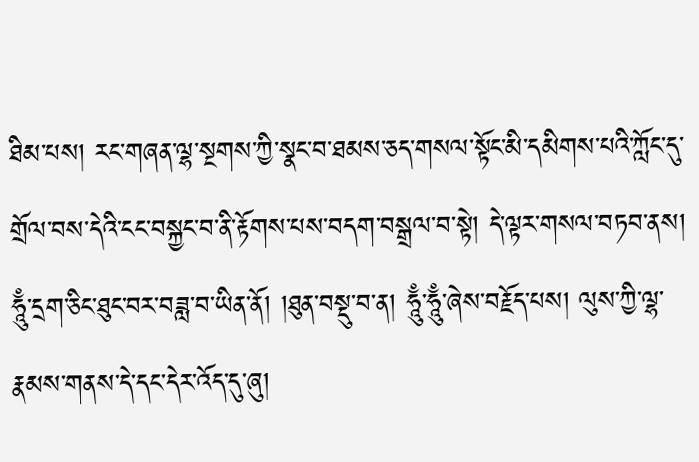ཐིམ་པས། རང་གཞན་ལྷ་སྔགས་ཀྱི་སྣང་བ་ཐམས་ཅད་གསལ་སྟོང་མི་དམིགས་པའི་ཀློང་དུ་གྲོལ་བས་དེའི་ངང་བསྐྱང་བ་ནི་རྟོགས་པས་བདག་བསྒྲལ་བ་སྟེ། དེ་ལྟར་གསལ་བཏབ་ནས། ཧཱུྃ་དྲག་ཅིང་ཐུང་བར་བཟླ་བ་ཡིན་ནོ། །ཐུན་བསྡུ་བ་ན། ཧཱུྃ་ཧཱུྃ་ཞེས་བརྗོད་པས། ལུས་ཀྱི་ལྷ་རྣམས་གནས་དེ་དང་དེར་འོད་དུ་ཞུ།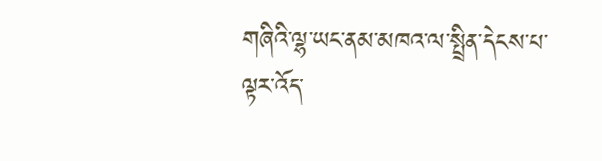གཞིའི་ལྷ་ཡང་ནམ་མཁའ་ལ་སྤྲིན་དེངས་པ་ལྟར་འོད་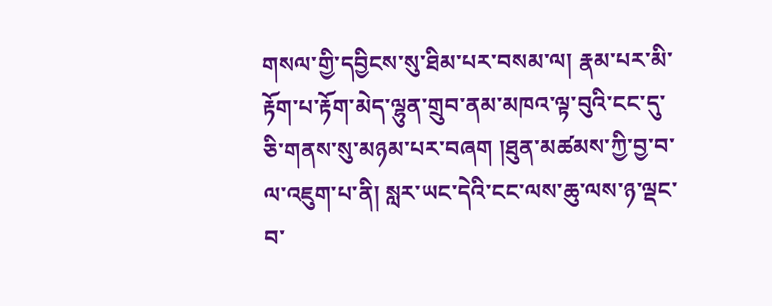གསལ་གྱི་དབྱིངས་སུ་ཐིམ་པར་བསམ་ལ། རྣམ་པར་མི་རྟོག་པ་རྟོག་མེད་ལྷུན་གྲུབ་ནམ་མཁའ་ལྟ་བུའི་ངང་དུ་ཅི་གནས་སུ་མཉམ་པར་བཞག །ཐུན་མཚམས་ཀྱི་བྱ་བ་ལ་འཇུག་པ་ནི། སླར་ཡང་དེའི་ངང་ལས་ཆུ་ལས་ཉ་ལྡང་བ་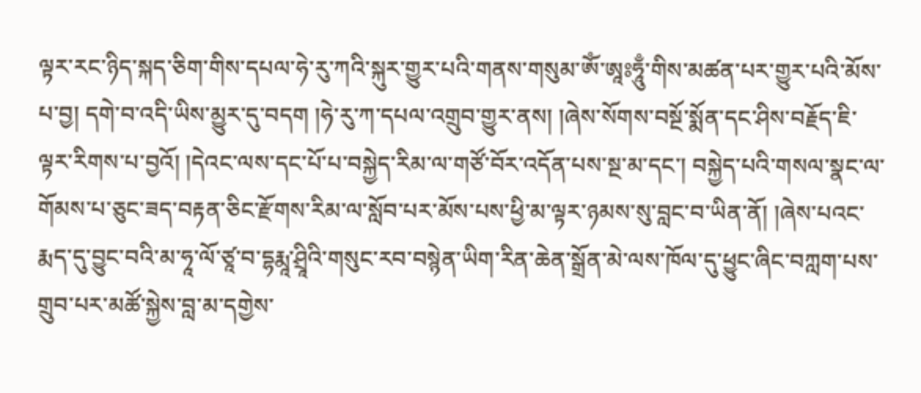ལྟར་རང་ཉིད་སྐད་ཅིག་གིས་དཔལ་ཧེ་རུ་ཀའི་སྐུར་གྱུར་པའི་གནས་གསུམ་ཨོཾ་ཨཱཿཧཱུྃ་གིས་མཚན་པར་གྱུར་པའི་མོས་པ་བྱ། དགེ་བ་འདི་ཡིས་མྱུར་དུ་བདག །ཧེ་རུ་ཀ་དཔལ་འགྲུབ་གྱུར་ནས། །ཞེས་སོགས་བསྔོ་སྨོན་དང་ཤིས་བརྗོད་ཇི་ལྟར་རིགས་པ་བྱའོ། །དེའང་ལས་དང་པོ་པ་བསྐྱེད་རིམ་ལ་གཙོ་བོར་འདོན་པས་སྔ་མ་དང་། བསྐྱེད་པའི་གསལ་སྣང་ལ་གོམས་པ་ཅུང་ཟད་བརྟན་ཅིང་རྫོགས་རིམ་ལ་སློབ་པར་མོས་པས་ཕྱི་མ་ལྟར་ཉམས་སུ་བླང་བ་ཡིན་ནོ། །ཞེས་པའང་རྨད་དུ་བྱུང་བའི་མ་ཧཱ་ལོ་ཙཱ་བ་དྷརྨཱ་ཤྲཱིའི་གསུང་རབ་བསྙེན་ཡིག་རིན་ཆེན་སྒྲོན་མེ་ལས་ཁོལ་དུ་ཕྱུང་ཞིང་བཀླག་པས་གྲུབ་པར་མཚོ་སྐྱེས་བླ་མ་དགྱེས་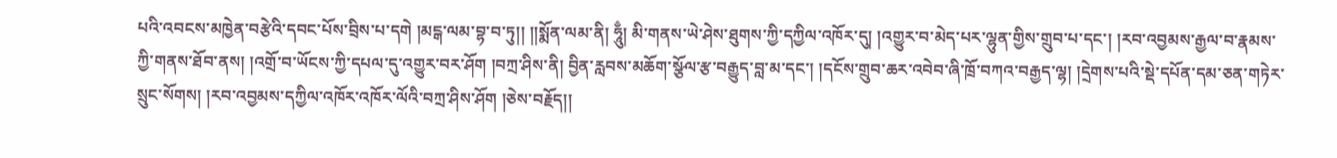པའི་འབངས་མཁྱེན་བརྩེའི་དབང་པོས་བྲིས་པ་དགེ །མངྒ་ལམ་བྷ་བ་ཏུ།། །།སྨོན་ལམ་ནི། ཧཱུྃ། མི་གནས་ཡེ་ཤེས་ཐུགས་ཀྱི་དཀྱིལ་འཁོར་དུ། །འགྱུར་བ་མེད་པར་ལྷུན་གྱིས་གྲུབ་པ་དང་། །རབ་འབྱམས་རྒྱལ་བ་རྣམས་ཀྱི་གནས་ཐོབ་ནས། །འགྲོ་བ་ཡོངས་ཀྱི་དཔལ་དུ་འགྱུར་བར་ཤོག །བཀྲ་ཤིས་ནི། བྱིན་རླབས་མཆོག་སྩོལ་རྩ་བརྒྱུད་བླ་མ་དང་། །དངོས་གྲུབ་ཆར་འབེབ་ཞི་ཁྲོ་བཀའ་བརྒྱད་ལྷ། །དྲེགས་པའི་སྡེ་དཔོན་དམ་ཅན་གཏེར་སྲུང་སོགས། །རབ་འབྱམས་དཀྱིལ་འཁོར་འཁོར་ལོའི་བཀྲ་ཤིས་ཤོག །ཅེས་བརྗོད།།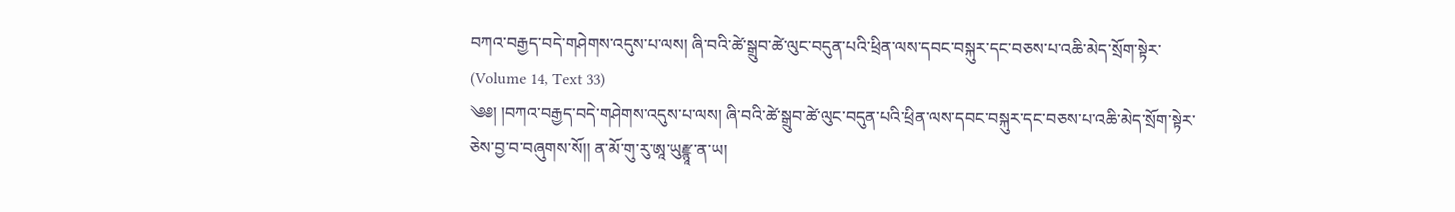བཀའ་བརྒྱད་བདེ་གཤེགས་འདུས་པ་ལས། ཞི་བའི་ཚེ་སྒྲུབ་ཚེ་ལུང་བདུན་པའི་ཕྲིན་ལས་དབང་བསྐུར་དང་བཅས་པ་འཆི་མེད་སྲོག་སྟེར་ (Volume 14, Text 33)
༄༅། །བཀའ་བརྒྱད་བདེ་གཤེགས་འདུས་པ་ལས། ཞི་བའི་ཚེ་སྒྲུབ་ཚེ་ལུང་བདུན་པའི་ཕྲིན་ལས་དབང་བསྐུར་དང་བཅས་པ་འཆི་མེད་སྲོག་སྟེར་ཅེས་བྱ་བ་བཞུགས་སོ།། ན་མོ་གུ་རུ་ཨཱ་ཡུརྫྙཱ་ན་ཡ།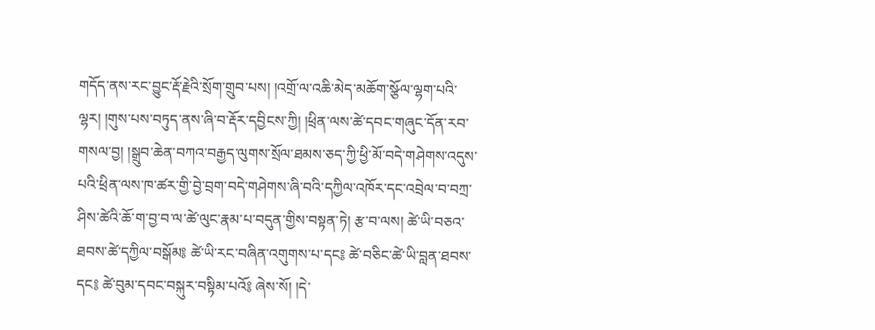གདོད་ནས་རང་བྱུང་རྡོ་རྗེའི་སྲོག་གྲུབ་པས། །འགྲོ་ལ་འཆི་མེད་མཆོག་སྩོལ་ལྷག་པའི་ལྷར། །གུས་པས་བཏུད་ནས་ཞི་བ་རྡོར་དབྱིངས་ཀྱི། །ཕྲིན་ལས་ཚེ་དབང་གཞུང་དོན་རབ་གསལ་བྱ། །སྒྲུབ་ཆེན་བཀའ་བརྒྱད་ལུགས་སྲོལ་ཐམས་ཅད་ཀྱི་ཕྱི་མོ་བདེ་གཤེགས་འདུས་པའི་ཕྲིན་ལས་ཁ་ཚར་གྱི་བྱེ་བྲག་བདེ་གཤེགས་ཞི་བའི་དཀྱིལ་འཁོར་དང་འབྲེལ་བ་བཀྲ་ཤིས་ཚེའི་ཆོ་ག་བྱ་བ་ལ་ཚེ་ལུང་རྣམ་པ་བདུན་གྱིས་བསྟན་ཏེ། རྩ་བ་ལས། ཚེ་ཡི་བཅའ་ཐབས་ཚེ་དཀྱིལ་བསྒོམ༔ ཚེ་ཡི་རང་བཞིན་འགུགས་པ་དང༔ ཚེ་བཅིང་ཚེ་ཡི་བླན་ཐབས་དང༔ ཚེ་བུམ་དབང་བསྐུར་བསྟིམ་པའོ༔ ཞེས་སོ། །དེ་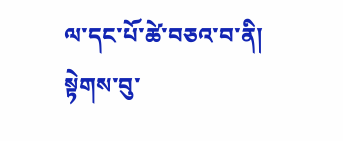ལ་དང་པོ་ཚེ་བཅའ་བ་ནི། སྟེགས་བུ་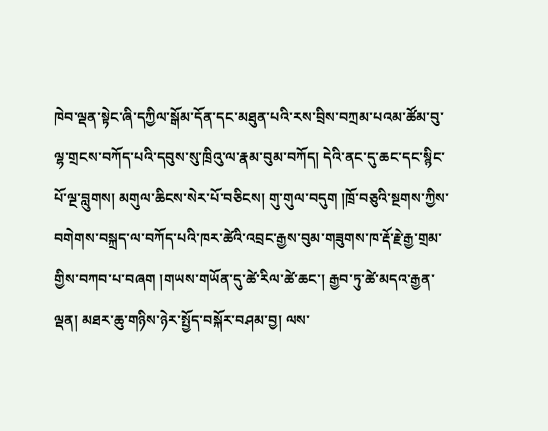ཁེབ་ལྡན་སྟེང་ཞི་དཀྱིལ་སྒོམ་དོན་དང་མཐུན་པའི་རས་བྲིས་བཀྲམ་པའམ་ཚོམ་བུ་ལྷ་གྲངས་བཀོད་པའི་དབུས་སུ་ཁྲིའུ་ལ་རྣམ་བུམ་བཀོད། དེའི་ནང་དུ་ཆང་དང་སྙིང་པོ་ལྔ་བླུགས། མགུལ་ཆིངས་སེར་པོ་བཅིངས། གུ་གུལ་བདུག །ཁྲོ་བཅུའི་སྔགས་ཀྱིས་བགེགས་བསྐྲད་ལ་བཀོད་པའི་ཁར་ཚེའི་འབྲང་རྒྱས་བུམ་གཟུགས་ཁ་རྡོ་རྗེ་རྒྱ་གྲམ་གྱིས་བཀབ་པ་བཞག །གཡས་གཡོན་དུ་ཚེ་རིལ་ཚེ་ཆང་། རྒྱབ་ཏུ་ཚེ་མདའ་རྒྱན་ལྡན། མཐར་ཆུ་གཉིས་ཉེར་སྤྱོད་བསྐོར་བཤམ་བྱ། ལས་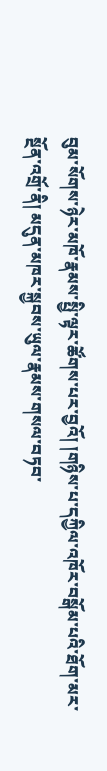བུམ་སོགས་ཉེར་མཁོ་རྣམས་སྤྱི་ལྟར་ཚོགས་པར་བྱའོ། །གཉིས་པ་དཀྱིལ་འཁོར་བསྒོམ་པའི་ཐོག་མར་སྔོན་འགྲོ་ནི། མདུན་མཁར་སྐྱབས་ཡུལ་རྣམས་གསལ་བཏབ་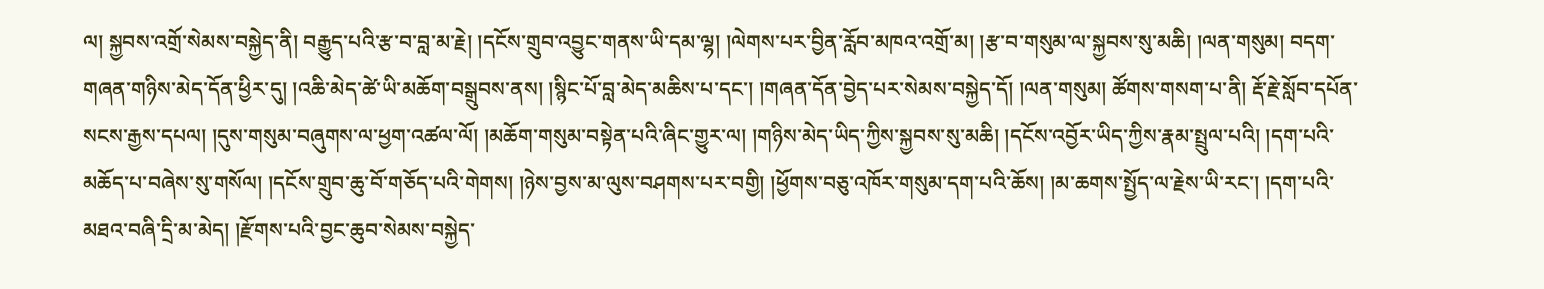ལ། སྐྱབས་འགྲོ་སེམས་བསྐྱེད་ནི། བརྒྱུད་པའི་རྩ་བ་བླ་མ་རྗེ། །དངོས་གྲུབ་འབྱུང་གནས་ཡི་དམ་ལྷ། །ལེགས་པར་བྱིན་རློབ་མཁའ་འགྲོ་མ། །རྩ་བ་གསུམ་ལ་སྐྱབས་སུ་མཆི། །ལན་གསུམ། བདག་གཞན་གཉིས་མེད་དོན་ཕྱིར་དུ། །འཆི་མེད་ཚེ་ཡི་མཆོག་བསྒྲུབས་ནས། །སྙིང་པོ་བླ་མེད་མཆིས་པ་དང་། །གཞན་དོན་བྱེད་པར་སེམས་བསྐྱེད་དོ། །ལན་གསུམ། ཚོགས་གསག་པ་ནི། རྡོ་རྗེ་སློབ་དཔོན་སངས་རྒྱས་དཔལ། །དུས་གསུམ་བཞུགས་ལ་ཕྱག་འཚལ་ལོ། །མཆོག་གསུམ་བསྟེན་པའི་ཞིང་གྱུར་ལ། །གཉིས་མེད་ཡིད་ཀྱིས་སྐྱབས་སུ་མཆི། །དངོས་འབྱོར་ཡིད་ཀྱིས་རྣམ་སྤྲུལ་པའི། །དག་པའི་མཆོད་པ་བཞེས་སུ་གསོལ། །དངོས་གྲུབ་ཆུ་བོ་གཅོད་པའི་གེགས། །ཉེས་བྱས་མ་ལུས་བཤགས་པར་བགྱི། །ཕྱོགས་བཅུ་འཁོར་གསུམ་དག་པའི་ཆོས། །མ་ཆགས་སྤྱོད་ལ་རྗེས་ཡི་རང་། །དག་པའི་མཐའ་བཞི་དྲི་མ་མེད། །རྫོགས་པའི་བྱང་ཆུབ་སེམས་བསྐྱེད་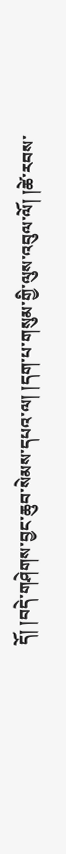དོ། །བདེ་གཤེགས་བྱང་ཆུབ་སེམས་དཔའ་ལ། །དག་པ་གསུམ་གྱི་ལུས་འབུལ་ལོ། །ཚེ་རབས་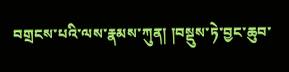བགྲངས་པའི་ལས་རྣམས་ཀུན། །བསྡུས་ཏེ་བྱང་ཆུབ་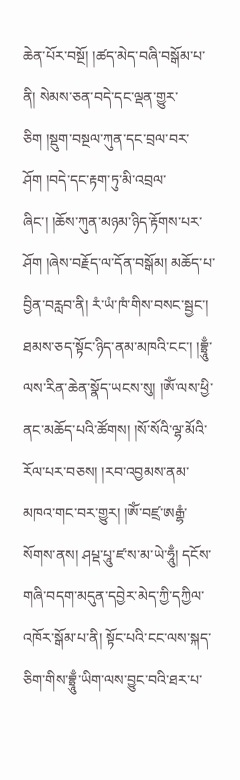ཆེན་པོར་བསྔོ། །ཚད་མེད་བཞི་བསྒོམ་པ་ནི། སེམས་ཅན་བདེ་དང་ལྡན་གྱུར་ཅིག །སྡུག་བསྔལ་ཀུན་དང་བྲལ་བར་ཤོག །བདེ་དང་རྟག་ཏུ་མི་འབྲལ་ཞིང་། །ཆོས་ཀུན་མཉམ་ཉིད་རྟོགས་པར་ཤོག །ཞེས་བརྗོད་ལ་དོན་བསྒོམ། མཆོད་པ་བྱིན་བརླབ་ནི། རཾ་ཡཾ་ཁཾ་གིས་བསང་སྦྱང་། ཐམས་ཅད་སྟོང་ཉིད་ནམ་མཁའི་ངང་། །བྷྲཱུྃ་ལས་རིན་ཆེན་སྣོད་ཡངས་སུ། །ཨོཾ་ལས་ཕྱི་ནང་མཆོད་པའི་ཚོགས། །སོ་སོའི་ལྷ་མོའི་རོལ་པར་བཅས། །རབ་འབྱམས་ནམ་མཁའ་གང་བར་གྱུར། །ཨོཾ་བཛྲ་ཨརྒྷཾ་སོགས་ནས། ཤཔྡ་པཱུ་ཛ་ས་མ་ཡེ་ཧཱུྃ། དངོས་གཞི་བདག་མདུན་དབྱེར་མེད་ཀྱི་དཀྱིལ་འཁོར་སྒོམ་པ་ནི། སྟོང་པའི་ངང་ལས་སྐད་ཅིག་གིས་བྷྲཱུྃ་ཡིག་ལས་བྱུང་བའི་ཐར་པ་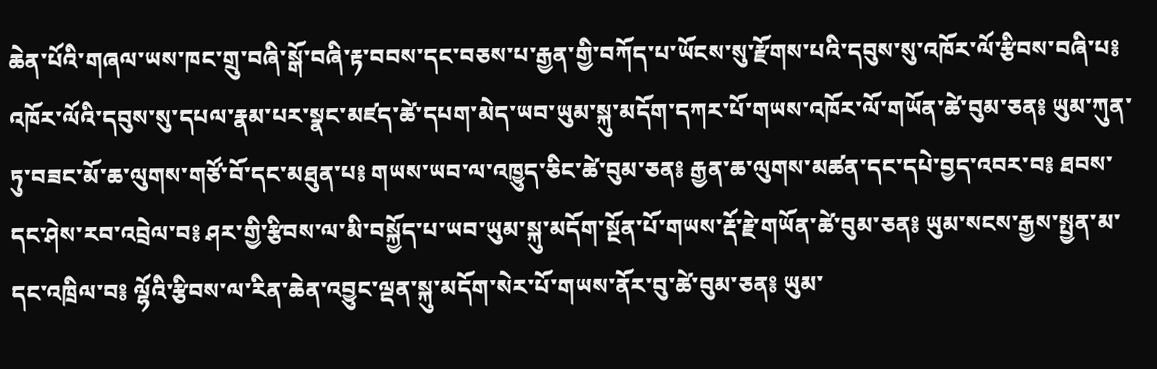ཆེན་པོའི་གཞལ་ཡས་ཁང་གྲུ་བཞི་སྒོ་བཞི་རྟ་བབས་དང་བཅས་པ་རྒྱན་གྱི་བཀོད་པ་ཡོངས་སུ་རྫོགས་པའི་དབུས་སུ་འཁོར་ལོ་རྩིབས་བཞི་པ༔ འཁོར་ལོའི་དབུས་སུ་དཔལ་རྣམ་པར་སྣང་མཛད་ཚེ་དཔག་མེད་ཡབ་ཡུམ་སྐུ་མདོག་དཀར་པོ་གཡས་འཁོར་ལོ་གཡོན་ཚེ་བུམ་ཅན༔ ཡུམ་ཀུན་ཏུ་བཟང་མོ་ཆ་ལུགས་གཙོ་བོ་དང་མཐུན་པ༔ གཡས་ཡབ་ལ་འཁྱུད་ཅིང་ཚེ་བུམ་ཅན༔ རྒྱན་ཆ་ལུགས་མཚན་དང་དཔེ་བྱད་འབར་བ༔ ཐབས་དང་ཤེས་རབ་འབྲེལ་བ༔ ཤར་གྱི་རྩིབས་ལ་མི་བསྐྱོད་པ་ཡབ་ཡུམ་སྐུ་མདོག་སྔོན་པོ་གཡས་རྡོ་རྗེ་གཡོན་ཚེ་བུམ་ཅན༔ ཡུམ་སངས་རྒྱས་སྤྱན་མ་དང་འཁྲིལ་བ༔ ལྷོའི་རྩིབས་ལ་རིན་ཆེན་འབྱུང་ལྡན་སྐུ་མདོག་སེར་པོ་གཡས་ནོར་བུ་ཚེ་བུམ་ཅན༔ ཡུམ་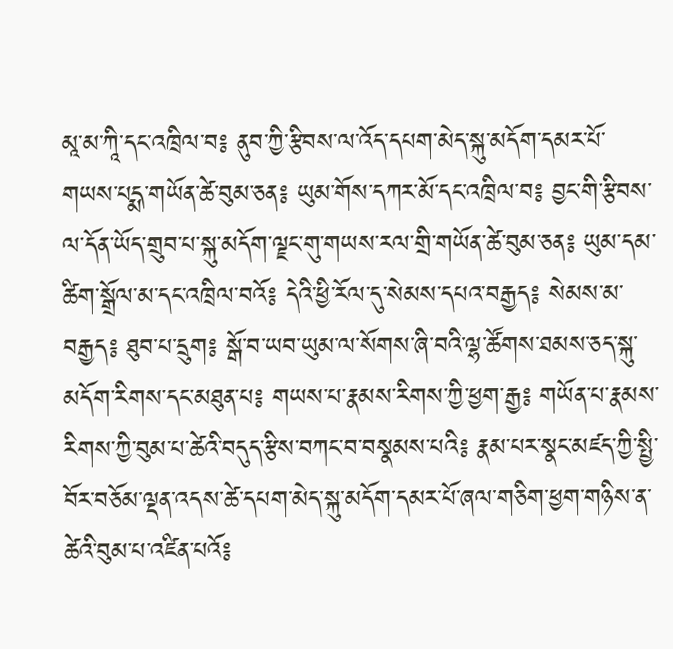མཱ་མ་ཀཱི་དང་འཁྲིལ་བ༔ ནུབ་ཀྱི་རྩིབས་ལ་འོད་དཔག་མེད་སྐུ་མདོག་དམར་པོ་གཡས་པདྨ་གཡོན་ཚེ་བུམ་ཅན༔ ཡུམ་གོས་དཀར་མོ་དང་འཁྲིལ་བ༔ བྱང་གི་རྩིབས་ལ་དོན་ཡོད་གྲུབ་པ་སྐུ་མདོག་ལྗང་གུ་གཡས་རལ་གྲི་གཡོན་ཚེ་བུམ་ཅན༔ ཡུམ་དམ་ཚིག་སྒྲོལ་མ་དང་འཁྲིལ་བའོ༔ དེའི་ཕྱི་རོལ་དུ་སེམས་དཔའ་བརྒྱད༔ སེམས་མ་བརྒྱད༔ ཐུབ་པ་དྲུག༔ སྒོ་བ་ཡབ་ཡུམ་ལ་སོགས་ཞི་བའི་ལྷ་ཚོགས་ཐམས་ཅད་སྐུ་མདོག་རིགས་དང་མཐུན་པ༔ གཡས་པ་རྣམས་རིགས་ཀྱི་ཕྱག་རྒྱ༔ གཡོན་པ་རྣམས་རིགས་ཀྱི་བུམ་པ་ཚེའི་བདུད་རྩིས་བཀང་བ་བསྣམས་པའི༔ རྣམ་པར་སྣང་མཛད་ཀྱི་སྤྱི་བོར་བཅོམ་ལྡན་འདས་ཚེ་དཔག་མེད་སྐུ་མདོག་དམར་པོ་ཞལ་གཅིག་ཕྱག་གཉིས་ན་ཚེའི་བུམ་པ་འཛིན་པའོ༔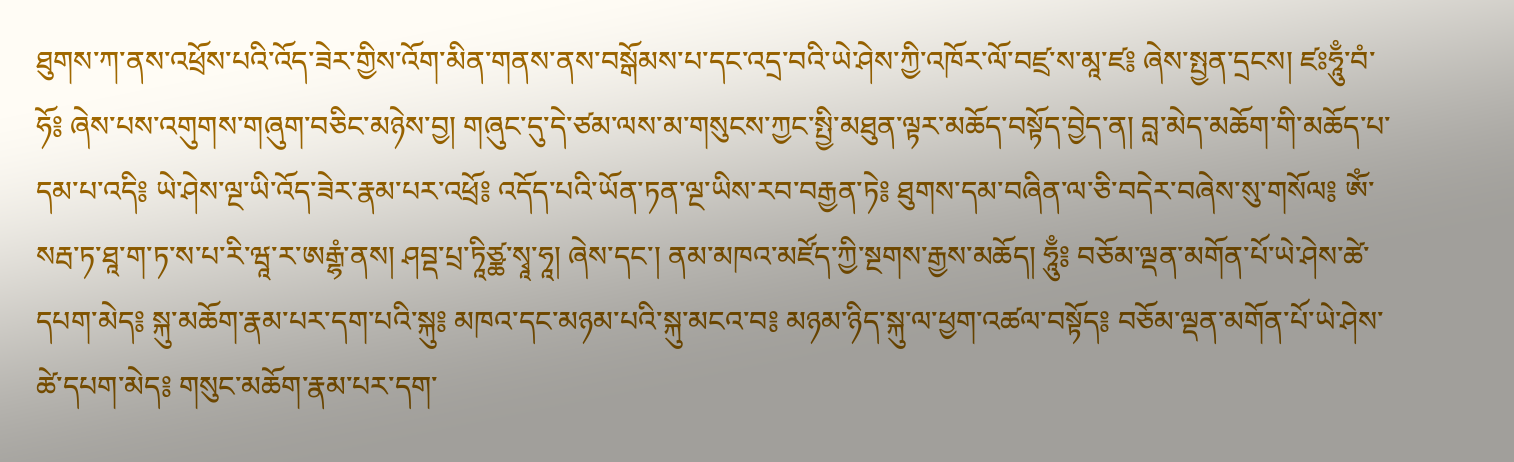ཐུགས་ཀ་ནས་འཕྲོས་པའི་འོད་ཟེར་གྱིས་འོག་མིན་གནས་ནས་བསྒོམས་པ་དང་འདྲ་བའི་ཡེ་ཤེས་ཀྱི་འཁོར་ལོ་བཛྲ་ས་མཱ་ཛ༔ ཞེས་སྤྱན་དྲངས། ཛཿཧཱུྃ་བཾ་ཧོ༔ ཞེས་པས་འགུགས་གཞུག་བཅིང་མཉེས་བྱ། གཞུང་དུ་དེ་ཙམ་ལས་མ་གསུངས་ཀྱང་སྤྱི་མཐུན་ལྟར་མཆོད་བསྟོད་བྱེད་ན། བླ་མེད་མཆོག་གི་མཆོད་པ་དམ་པ་འདི༔ ཡེ་ཤེས་ལྔ་ཡི་འོད་ཟེར་རྣམ་པར་འཕྲོ༔ འདོད་པའི་ཡོན་ཏན་ལྔ་ཡིས་རབ་བརྒྱན་ཏེ༔ ཐུགས་དམ་བཞིན་ལ་ཅི་བདེར་བཞེས་སུ་གསོལ༔ ཨོཾ་སརྦ་ཏ་ཐཱ་ག་ཏ་ས་པ་རི་ཝཱ་ར་ཨརྒྷཾ་ནས། ཤབྡ་པྲ་ཏཱིཙྪ་སྭཱ་ཧཱ། ཞེས་དང་། ནམ་མཁའ་མཛོད་ཀྱི་སྔགས་རྒྱས་མཆོད། ཧཱུྃ༔ བཅོམ་ལྡན་མགོན་པོ་ཡེ་ཤེས་ཚེ་དཔག་མེད༔ སྐུ་མཆོག་རྣམ་པར་དག་པའི་སྐུ༔ མཁའ་དང་མཉམ་པའི་སྐུ་མངའ་བ༔ མཉམ་ཉིད་སྐུ་ལ་ཕྱག་འཚལ་བསྟོད༔ བཅོམ་ལྡན་མགོན་པོ་ཡེ་ཤེས་ཚེ་དཔག་མེད༔ གསུང་མཆོག་རྣམ་པར་དག་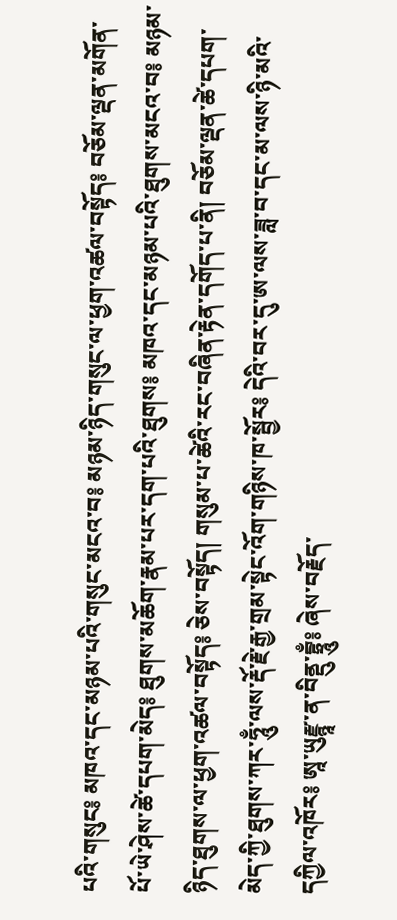པའི་གསུང༔ མཁའ་དང་མཉམ་པའི་གསུང་མངའ་བ༔ མཉམ་ཉིད་གསུང་ལ་ཕྱག་འཚལ་བསྟོད༔ བཅོམ་ལྡན་མགོན་པོ་ཡེ་ཤེས་ཚེ་དཔག་མེད༔ ཐུགས་མཆོག་རྣམ་པར་དག་པའི་ཐུགས༔ མཁའ་དང་མཉམ་པའི་ཐུགས་མངའ་བ༔ མཉམ་ཉིད་ཐུགས་ལ་ཕྱག་འཚལ་བསྟོད༔ ཅེས་བསྟོད། གསུམ་པ་ཚེའི་རང་བཞིན་རྟེན་དགོད་པ་ནི། བཅོམ་ལྡན་ཚེ་དཔག་མེད་ཀྱི་ཐུགས་ཀར་ཧཱུྃ་ལས་རྡོ་རྗེ་རྒྱ་གྲམ་སྟེང་འོག་གཉིས་ཁ་སྦྱོར༔ དེའི་བར་དུ་ཨ་ལས་ཟླ་བ་དང་མ་ལས་ཉི་མའི་དཀྱིལ་འཁོར༔ ཨཱ་ཡུརྫྙཱ་ན་བིནྡུ་བྷྲཱུྃ༔ ཞེས་བརྗོད་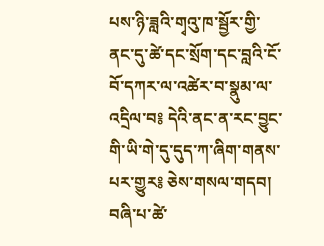པས་ཉི་ཟླའི་གྭའུ་ཁ་སྦྱོར་གྱི་ནང་དུ་ཚེ་དང་སྲོག་དང་བླའི་ངོ་བོ་དཀར་ལ་འཚེར་བ་སྣུམ་ལ་འདྲིལ་བ༔ དེའི་ནང་ན་རང་བྱུང་གི་ཡི་གེ་དུ་དུད་ཀ་ཞིག་གནས་པར་གྱུར༔ ཅེས་གསལ་གདབ། བཞི་པ་ཚེ་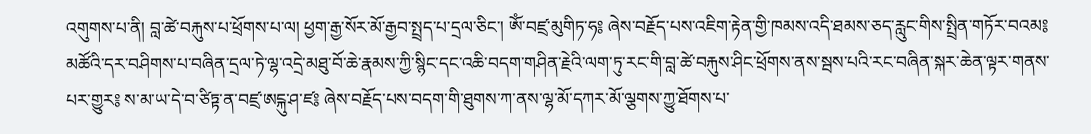འགུགས་པ་ནི། བླ་ཚེ་བརྐུས་པ་ཕྲོགས་པ་ལ། ཕྱག་རྒྱ་སོར་མོ་རྒྱབ་སྤྲད་པ་དྲལ་ཅིང་། ཨོཾ་བཛྲ་མུགིཏ་ཧ༔ ཞེས་བརྗོད་པས་འཇིག་རྟེན་གྱི་ཁམས་འདི་ཐམས་ཅད་རླུང་གིས་སྤྲིན་གཏོར་བའམ༔ མཚོའི་དར་བཤིགས་པ་བཞིན་དྲལ་ཏེ་ལྷ་འདྲེ་མཐུ་བོ་ཆེ་རྣམས་ཀྱི་སྙིང་དང་འཆི་བདག་གཤིན་རྗེའི་ལག་ཏུ་རང་གི་བླ་ཚེ་བརྐུས་ཤིང་ཕྲོགས་ནས་སྦས་པའི་རང་བཞིན་སྐར་ཆེན་ལྟར་གནས་པར་གྱུར༔ ས་མ་ཡ་དེ་བ་ཙིཏྟ་ན་བཛྲ་ཨངྐུ་ཤ་ཛ༔ ཞེས་བརྗོད་པས་བདག་གི་ཐུགས་ཀ་ནས་ལྷ་མོ་དཀར་མོ་ལྕགས་ཀྱུ་ཐོགས་པ་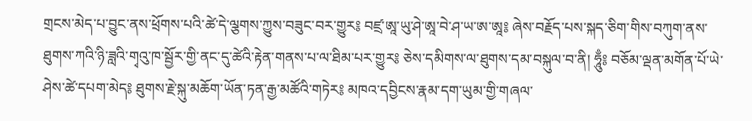གྲངས་མེད་པ་བྱུང་ནས་ཕྲོགས་པའི་ཚེ་དེ་ལྕགས་ཀྱུས་བཟུང་བར་གྱུར༔ བཛྲ་ཨཱ་ཡུ་ཤེ་ཨཱ་བེ་ཤ་ཡ་ཨ་ཨཱ༔ ཞེས་བརྗོད་པས་སྐད་ཅིག་གིས་བཀུག་ནས་ཐུགས་ཀའི་ཉི་ཟླའི་གྭའུ་ཁ་སྦྱོར་གྱི་ནང་དུ་ཚེའི་རྟེན་གནས་པ་ལ་ཐིམ་པར་གྱུར༔ ཅེས་དམིགས་ལ་ཐུགས་དམ་བསྐུལ་བ་ནི། ཧཱུྃ༔ བཅོམ་ལྡན་མགོན་པོ་ཡེ་ཤེས་ཚེ་དཔག་མེད༔ ཐུགས་རྗེ་སྐུ་མཆོག་ཡོན་ཏན་རྒྱ་མཚོའི་གཏེར༔ མཁའ་དབྱིངས་རྣམ་དག་ཡུམ་གྱི་གཞལ་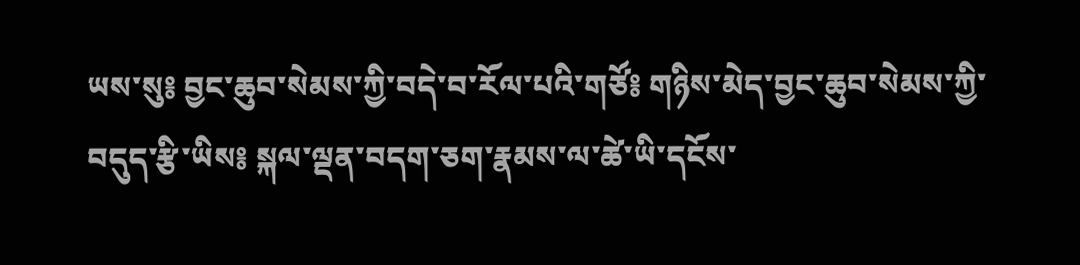ཡས་སུ༔ བྱང་ཆུབ་སེམས་ཀྱི་བདེ་བ་རོལ་པའི་གཙོ༔ གཉིས་མེད་བྱང་ཆུབ་སེམས་ཀྱི་བདུད་རྩི་ཡིས༔ སྐལ་ལྡན་བདག་ཅག་རྣམས་ལ་ཚེ་ཡི་དངོས་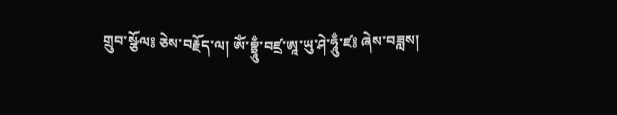གྲུབ་སྩོལ༔ ཅེས་བརྗོད་ལ། ཨོཾ་བྷྲཱུྃ་བཛྲ་ཨཱ་ཡུ་ཤེ་ཧཱུྃ་ཛ༔ ཞེས་བཟླས།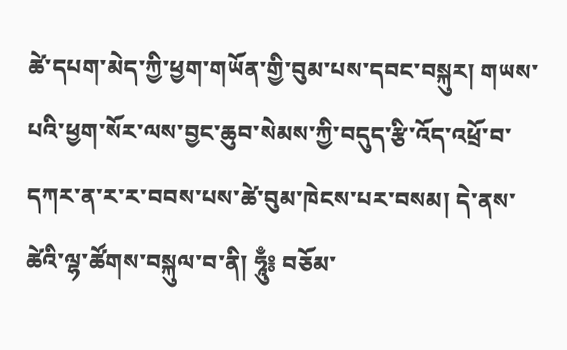ཚེ་དཔག་མེད་ཀྱི་ཕྱག་གཡོན་གྱི་བུམ་པས་དབང་བསྐུར། གཡས་པའི་ཕྱག་སོར་ལས་བྱང་ཆུབ་སེམས་ཀྱི་བདུད་རྩི་འོད་འཕྲོ་བ་དཀར་ན་ར་ར་བབས་པས་ཚེ་བུམ་ཁེངས་པར་བསམ། དེ་ནས་ཚེའི་ལྷ་ཚོགས་བསྐུལ་བ་ནི། ཧཱུྃ༔ བཅོམ་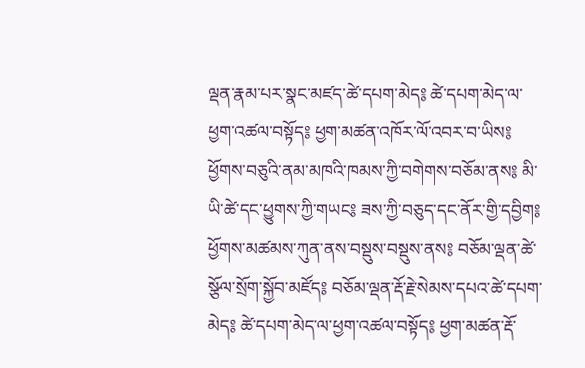ལྡན་རྣམ་པར་སྣང་མཛད་ཚེ་དཔག་མེད༔ ཚེ་དཔག་མེད་ལ་ཕྱག་འཚལ་བསྟོད༔ ཕྱག་མཚན་འཁོར་ལོ་འབར་བ་ཡིས༔ ཕྱོགས་བཅུའི་ནམ་མཁའི་ཁམས་ཀྱི་བགེགས་བཅོམ་ནས༔ མི་ཡི་ཚེ་དང་ཕྱུགས་ཀྱི་གཡང༔ ཟས་ཀྱི་བཅུད་དང་ནོར་གྱི་དབྱིག༔ ཕྱོགས་མཚམས་ཀུན་ནས་བསྡུས་བསྡུས་ནས༔ བཅོམ་ལྡན་ཚེ་སྩོལ་སྲོག་སྐྱོབ་མཛོད༔ བཅོམ་ལྡན་རྡོ་རྗེ་སེམས་དཔའ་ཚེ་དཔག་མེད༔ ཚེ་དཔག་མེད་ལ་ཕྱག་འཚལ་བསྟོད༔ ཕྱག་མཚན་རྡོ་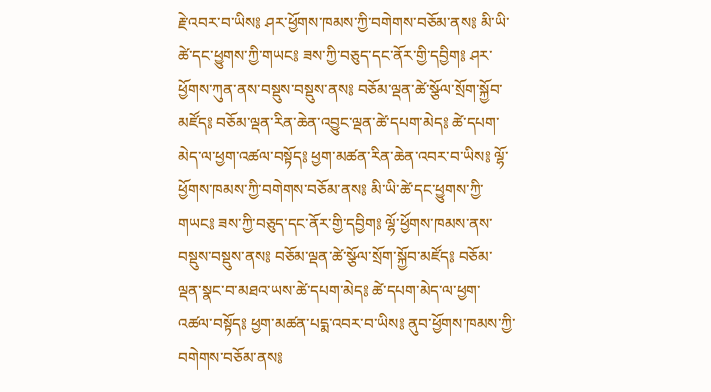རྗེ་འབར་བ་ཡིས༔ ཤར་ཕྱོགས་ཁམས་ཀྱི་བགེགས་བཅོམ་ནས༔ མི་ཡི་ཚེ་དང་ཕྱུགས་ཀྱི་གཡང༔ ཟས་ཀྱི་བཅུད་དང་ནོར་གྱི་དབྱིག༔ ཤར་ཕྱོགས་ཀུན་ནས་བསྡུས་བསྡུས་ནས༔ བཅོམ་ལྡན་ཚེ་སྩོལ་སྲོག་སྐྱོབ་མཛོད༔ བཅོམ་ལྡན་རིན་ཆེན་འབྱུང་ལྡན་ཚེ་དཔག་མེད༔ ཚེ་དཔག་མེད་ལ་ཕྱག་འཚལ་བསྟོད༔ ཕྱག་མཚན་རིན་ཆེན་འབར་བ་ཡིས༔ ལྷོ་ཕྱོགས་ཁམས་ཀྱི་བགེགས་བཅོམ་ནས༔ མི་ཡི་ཚེ་དང་ཕྱུགས་ཀྱི་གཡང༔ ཟས་ཀྱི་བཅུད་དང་ནོར་གྱི་དབྱིག༔ ལྷོ་ཕྱོགས་ཁམས་ནས་བསྡུས་བསྡུས་ནས༔ བཅོམ་ལྡན་ཚེ་སྩོལ་སྲོག་སྐྱོབ་མཛོད༔ བཅོམ་ལྡན་སྣང་བ་མཐའ་ཡས་ཚེ་དཔག་མེད༔ ཚེ་དཔག་མེད་ལ་ཕྱག་འཚལ་བསྟོད༔ ཕྱག་མཚན་པདྨ་འབར་བ་ཡིས༔ ནུབ་ཕྱོགས་ཁམས་ཀྱི་བགེགས་བཅོམ་ནས༔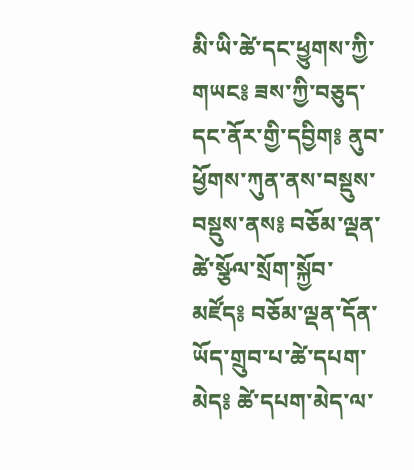མི་ཡི་ཚེ་དང་ཕྱུགས་ཀྱི་གཡང༔ ཟས་ཀྱི་བཅུད་དང་ནོར་གྱི་དབྱིག༔ ནུབ་ཕྱོགས་ཀུན་ནས་བསྡུས་བསྡུས་ནས༔ བཅོམ་ལྡན་ཚེ་སྩོལ་སྲོག་སྐྱོབ་མཛོད༔ བཅོམ་ལྡན་དོན་ཡོད་གྲུབ་པ་ཚེ་དཔག་མེད༔ ཚེ་དཔག་མེད་ལ་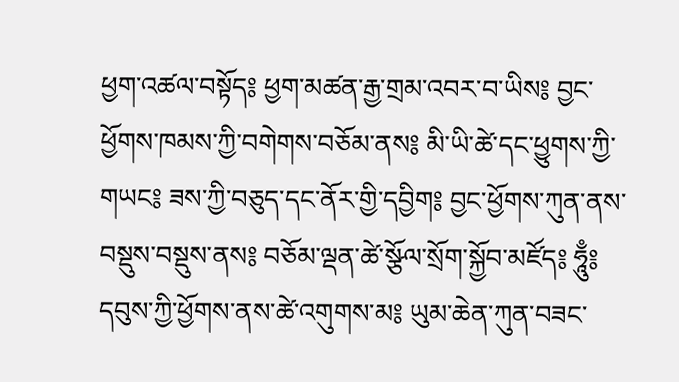ཕྱག་འཚལ་བསྟོད༔ ཕྱག་མཚན་རྒྱ་གྲམ་འབར་བ་ཡིས༔ བྱང་ཕྱོགས་ཁམས་ཀྱི་བགེགས་བཅོམ་ནས༔ མི་ཡི་ཚེ་དང་ཕྱུགས་ཀྱི་གཡང༔ ཟས་ཀྱི་བཅུད་དང་ནོར་གྱི་དབྱིག༔ བྱང་ཕྱོགས་ཀུན་ནས་བསྡུས་བསྡུས་ནས༔ བཅོམ་ལྡན་ཚེ་སྩོལ་སྲོག་སྐྱོབ་མཛོད༔ ཧཱུྃ༔ དབུས་ཀྱི་ཕྱོགས་ནས་ཚེ་འགུགས་མ༔ ཡུམ་ཆེན་ཀུན་བཟང་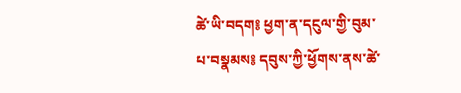ཚེ་ཡི་བདག༔ ཕྱག་ན་དངུལ་གྱི་བུམ་པ་བསྣམས༔ དབུས་ཀྱི་ཕྱོགས་ནས་ཚེ་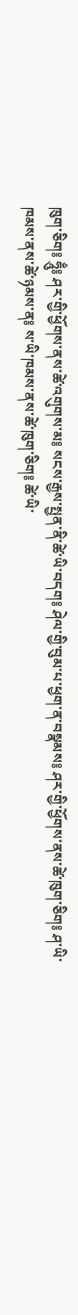ཁུག་ཅིག༔ ཧཱུྃ༔ ཤར་གྱི་ཕྱོགས་ནས་ཚེ་འགུགས་མ༔ སངས་རྒྱས་སྤྱན་ནི་ཚེ་ཡི་བདག༔ ཤེལ་གྱི་བུམ་པ་ཕྱག་ན་བསྣམས༔ ཤར་གྱི་ཕྱོགས་ནས་ཚེ་ཁུག་ཅིག༔ ཤ་ཡི་ཁམས་ནས་ཚེ་ཉམས་ན༔ ས་ཡི་ཁམས་ནས་ཚེ་ཁུག་ཅིག༔ ཚེ་ཡི་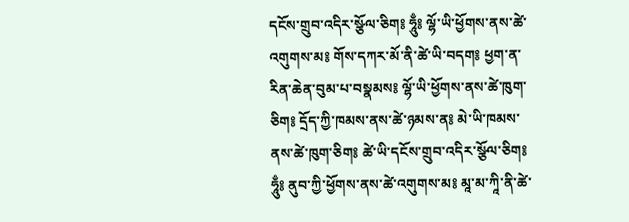དངོས་གྲུབ་འདིར་སྩོལ་ཅིག༔ ཧཱུྃ༔ ལྷོ་ཡི་ཕྱོགས་ནས་ཚེ་འགུགས་མ༔ གོས་དཀར་མོ་ནི་ཚེ་ཡི་བདག༔ ཕྱག་ན་རིན་ཆེན་བུམ་པ་བསྣམས༔ ལྷོ་ཡི་ཕྱོགས་ནས་ཚེ་ཁུག་ཅིག༔ དྲོད་ཀྱི་ཁམས་ནས་ཚེ་ཉམས་ན༔ མེ་ཡི་ཁམས་ནས་ཚེ་ཁུག་ཅིག༔ ཚེ་ཡི་དངོས་གྲུབ་འདིར་སྩོལ་ཅིག༔ ཧཱུྃ༔ ནུབ་ཀྱི་ཕྱོགས་ནས་ཚེ་འགུགས་མ༔ མཱ་མ་ཀཱི་ནི་ཚེ་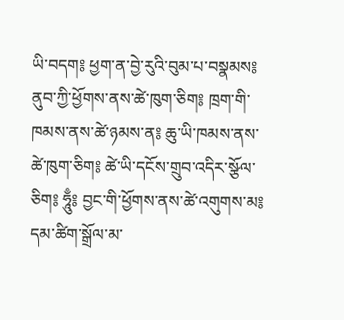ཡི་བདག༔ ཕྱག་ན་བྱེ་རུའི་བུམ་པ་བསྣམས༔ ནུབ་ཀྱི་ཕྱོགས་ནས་ཚེ་ཁུག་ཅིག༔ ཁྲག་གི་ཁམས་ནས་ཚེ་ཉམས་ན༔ ཆུ་ཡི་ཁམས་ནས་ཚེ་ཁུག་ཅིག༔ ཚེ་ཡི་དངོས་གྲུབ་འདིར་སྩོལ་ཅིག༔ ཧཱུྃ༔ བྱང་གི་ཕྱོགས་ནས་ཚེ་འགུགས་མ༔ དམ་ཚིག་སྒྲོལ་མ་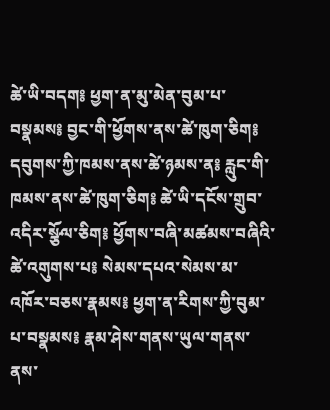ཚེ་ཡི་བདག༔ ཕྱག་ན་མུ་མེན་བུམ་པ་བསྣམས༔ བྱང་གི་ཕྱོགས་ནས་ཚེ་ཁུག་ཅིག༔ དབུགས་ཀྱི་ཁམས་ནས་ཚེ་ཉམས་ན༔ རླུང་གི་ཁམས་ནས་ཚེ་ཁུག་ཅིག༔ ཚེ་ཡི་དངོས་གྲུབ་འདིར་སྩོལ་ཅིག༔ ཕྱོགས་བཞི་མཚམས་བཞིའི་ཚེ་འགུགས་པ༔ སེམས་དཔའ་སེམས་མ་འཁོར་བཅས་རྣམས༔ ཕྱག་ན་རིགས་ཀྱི་བུམ་པ་བསྣམས༔ རྣམ་ཤེས་གནས་ཡུལ་གནས་ནས་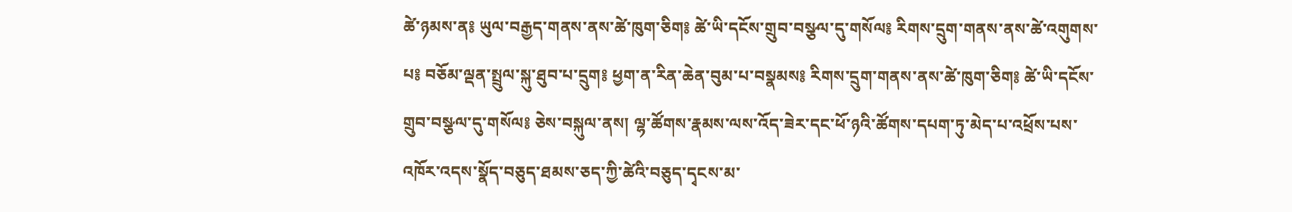ཚེ་ཉམས་ན༔ ཡུལ་བརྒྱད་གནས་ནས་ཚེ་ཁུག་ཅིག༔ ཚེ་ཡི་དངོས་གྲུབ་བསྩལ་དུ་གསོལ༔ རིགས་དྲུག་གནས་ནས་ཚེ་འགུགས་པ༔ བཅོམ་ལྡན་སྤྲུལ་སྐུ་ཐུབ་པ་དྲུག༔ ཕྱག་ན་རིན་ཆེན་བུམ་པ་བསྣམས༔ རིགས་དྲུག་གནས་ནས་ཚེ་ཁུག་ཅིག༔ ཚེ་ཡི་དངོས་གྲུབ་བསྩལ་དུ་གསོལ༔ ཅེས་བསྐུལ་ནས། ལྷ་ཚོགས་རྣམས་ལས་འོད་ཟེར་དང་ཕོ་ཉའི་ཚོགས་དཔག་ཏུ་མེད་པ་འཕྲོས་པས་འཁོར་འདས་སྣོད་བཅུད་ཐམས་ཅད་ཀྱི་ཚེའི་བཅུད་དྭངས་མ་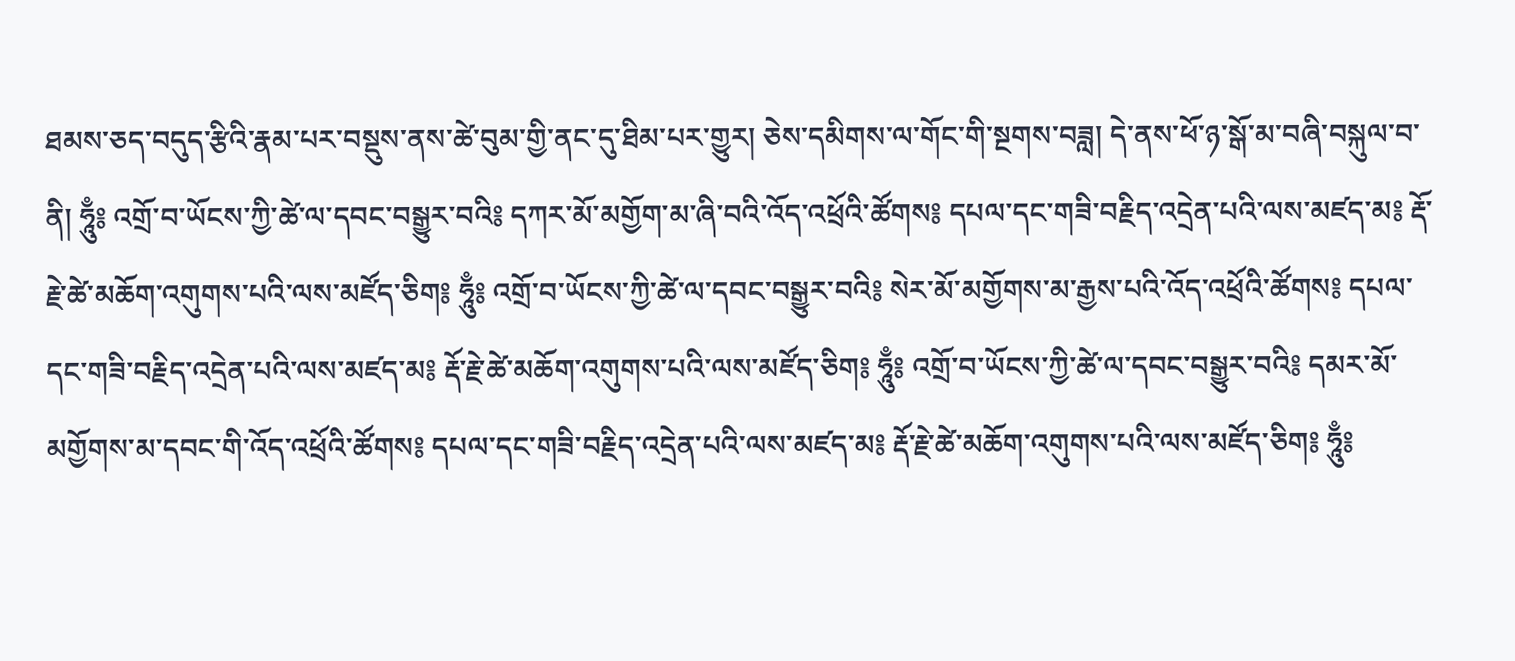ཐམས་ཅད་བདུད་རྩིའི་རྣམ་པར་བསྡུས་ནས་ཚེ་བུམ་གྱི་ནང་དུ་ཐིམ་པར་གྱུར། ཅེས་དམིགས་ལ་གོང་གི་སྔགས་བཟླ། དེ་ནས་ཕོ་ཉ་སྒོ་མ་བཞི་བསྐུལ་བ་ནི། ཧཱུྃ༔ འགྲོ་བ་ཡོངས་ཀྱི་ཚེ་ལ་དབང་བསྒྱུར་བའི༔ དཀར་མོ་མགྱོག་མ་ཞི་བའི་འོད་འཕྲོའི་ཚོགས༔ དཔལ་དང་གཟི་བརྗིད་འདྲེན་པའི་ལས་མཛད་མ༔ རྡོ་རྗེ་ཚེ་མཆོག་འགུགས་པའི་ལས་མཛོད་ཅིག༔ ཧཱུྃ༔ འགྲོ་བ་ཡོངས་ཀྱི་ཚེ་ལ་དབང་བསྒྱུར་བའི༔ སེར་མོ་མགྱོགས་མ་རྒྱས་པའི་འོད་འཕྲོའི་ཚོགས༔ དཔལ་དང་གཟི་བརྗིད་འདྲེན་པའི་ལས་མཛད་མ༔ རྡོ་རྗེ་ཚེ་མཆོག་འགུགས་པའི་ལས་མཛོད་ཅིག༔ ཧཱུྃ༔ འགྲོ་བ་ཡོངས་ཀྱི་ཚེ་ལ་དབང་བསྒྱུར་བའི༔ དམར་མོ་མགྱོགས་མ་དབང་གི་འོད་འཕྲོའི་ཚོགས༔ དཔལ་དང་གཟི་བརྗིད་འདྲེན་པའི་ལས་མཛད་མ༔ རྡོ་རྗེ་ཚེ་མཆོག་འགུགས་པའི་ལས་མཛོད་ཅིག༔ ཧཱུྃ༔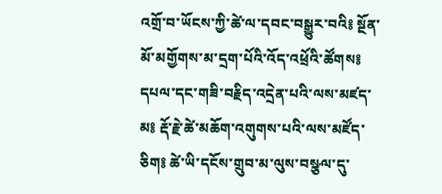འགྲོ་བ་ཡོངས་ཀྱི་ཚེ་ལ་དབང་བསྒྱུར་བའི༔ སྔོན་མོ་མགྱོགས་མ་དྲག་པོའི་འོད་འཕྲོའི་ཚོགས༔ དཔལ་དང་གཟི་བརྗིད་འདྲེན་པའི་ལས་མཛད་མ༔ རྡོ་རྗེ་ཚེ་མཆོག་འགུགས་པའི་ལས་མཛོད་ཅིག༔ ཚེ་ཡི་དངོས་གྲུབ་མ་ལུས་བསྩལ་དུ་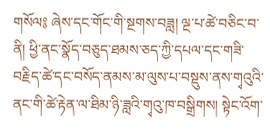གསོལ༔ ཞེས་དང་གོང་གི་སྔགས་བཟླ། ལྔ་པ་ཚེ་བཅིང་བ་ནི། ཕྱི་ནང་སྣོད་བཅུད་ཐམས་ཅད་ཀྱི་དཔལ་དང་གཟི་བརྗིད་ཚེ་དང་བསོད་ནམས་མ་ལུས་པ་བསྡུས་ནས་གྭའུའི་ནང་གི་ཚེ་རྟེན་ལ་ཐིམ་ཉི་ཟླའི་གྭའུ་ཁ་བསྒྲིགས། སྟེང་འོག་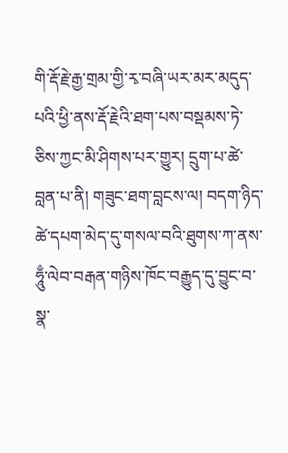གི་རྡོ་རྗེ་རྒྱ་གྲམ་གྱི་རྭ་བཞི་ཡར་མར་མདུད་པའི་ཕྱི་ནས་རྡོ་རྗེའི་ཐག་པས་བསྡམས་ཏེ་ཅིས་ཀྱང་མི་ཤིགས་པར་གྱུར། དྲུག་པ་ཚེ་བླན་པ་ནི། གཟུང་ཐག་བླངས་ལ། བདག་ཉིད་ཚེ་དཔག་མེད་དུ་གསལ་བའི་ཐུགས་ཀ་ནས་ཧཱུྃ་ལེབ་བརྒན་གཉིས་ཁོང་བརྒྱུད་དུ་བྱུང་བ་སྣ་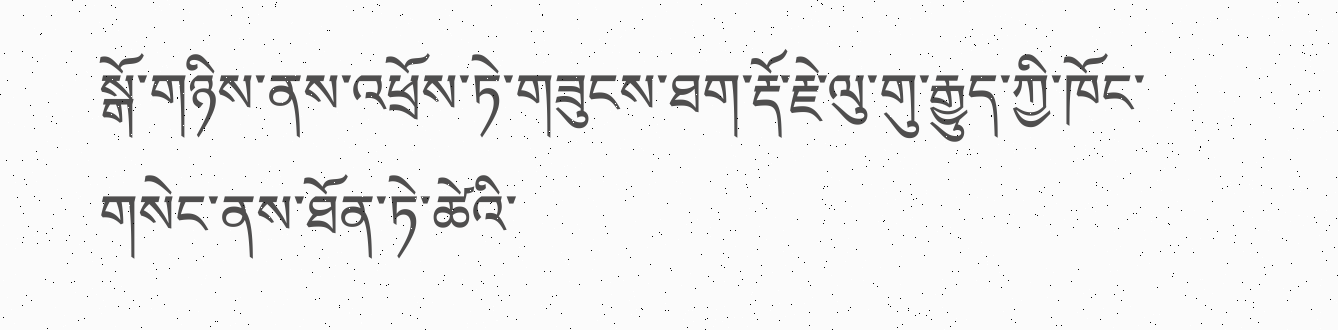སྒོ་གཉིས་ནས་འཕྲོས་ཏེ་གཟུངས་ཐག་རྡོ་རྗེ་ལུ་གུ་རྒྱུད་ཀྱི་ཁོང་གསེང་ནས་ཐོན་ཏེ་ཚེའི་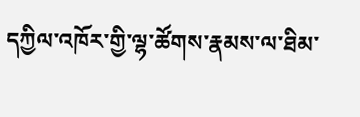དཀྱིལ་འཁོར་གྱི་ལྷ་ཚོགས་རྣམས་ལ་ཐིམ་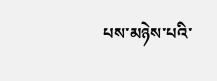པས་མཉེས་པའི་